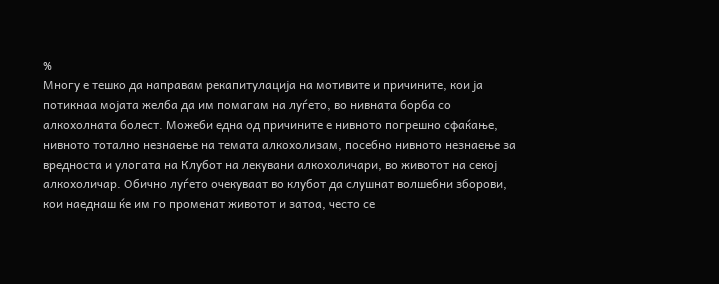%
Многу е тешко да направам рекапитулација на мотивите и причините, кои ја потикнаа мојата желба да им помагам на луѓето, во нивната борба со алкохолната болест. Можеби една од причините е нивното погрешно сфаќање, нивното тотално незнаење на темата алкохолизам, посебно нивното незнаење за вредноста и улогата на Клубот на лекувани алкохоличари, во животот на секој алкохоличар. Обично луѓето очекуваат во клубот да слушнат волшебни зборови, кои наеднаш ќе им го променат животот и затоа, често се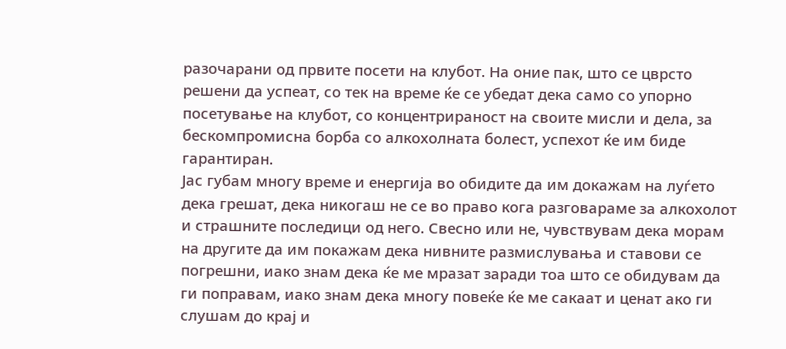разочарани од првите посети на клубот. На оние пак, што се цврсто решени да успеат, со тек на време ќе се убедат дека само со упорно посетување на клубот, со концентрираност на своите мисли и дела, за бескомпромисна борба со алкохолната болест, успехот ќе им биде гарантиран.
Јас губам многу време и енергија во обидите да им докажам на луѓето дека грешат, дека никогаш не се во право кога разговараме за алкохолот и страшните последици од него. Свесно или не, чувствувам дека морам на другите да им покажам дека нивните размислувања и ставови се погрешни, иако знам дека ќе ме мразат заради тоа што се обидувам да ги поправам, иако знам дека многу повеќе ќе ме сакаат и ценат ако ги слушам до крај и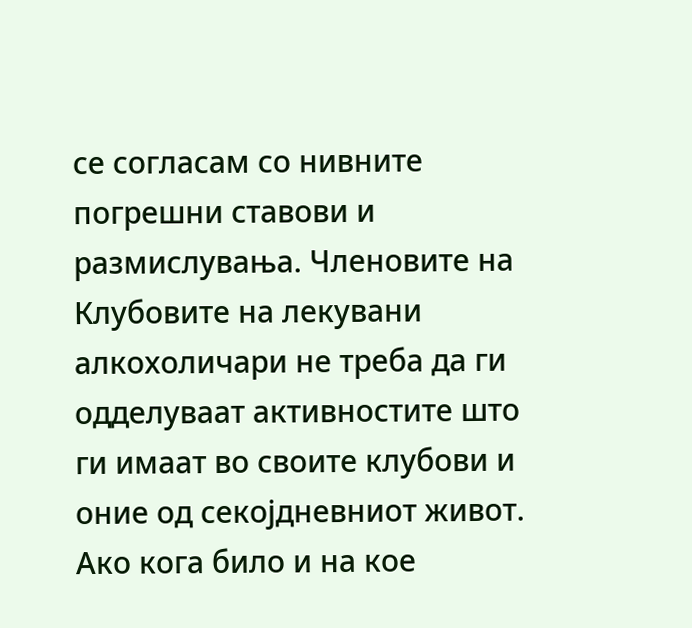се согласам со нивните погрешни ставови и размислувања. Членовите на Клубовите на лекувани алкохоличари не треба да ги одделуваат активностите што ги имаат во своите клубови и оние од секојдневниот живот. Ако кога било и на кое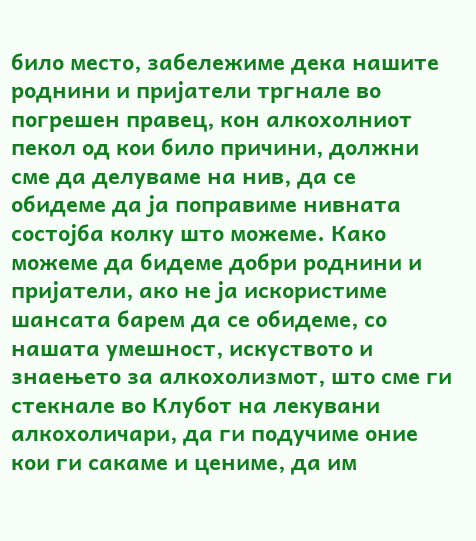било место, забележиме дека нашите роднини и пријатели тргнале во погрешен правец, кон алкохолниот пекол од кои било причини, должни сме да делуваме на нив, да се обидеме да ја поправиме нивната состојба колку што можеме. Како можеме да бидеме добри роднини и пријатели, ако не ја искористиме шансата барем да се обидеме, со нашата умешност, искуството и знаењето за алкохолизмот, што сме ги стекнале во Клубот на лекувани алкохоличари, да ги подучиме оние кои ги сакаме и цениме, да им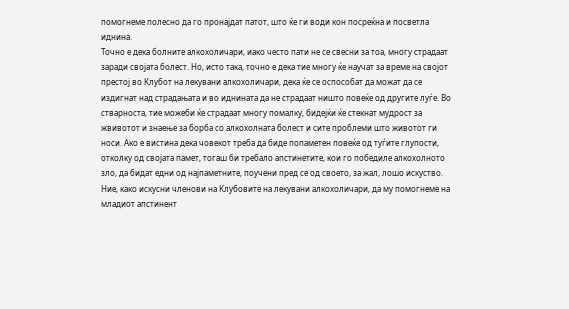помогнеме полесно да го пронајдат патот, што ќе ги води кон посреќна и посветла иднина.
Точно е дека болните алкохоличари, иако често пати не се свесни за тоа, многу страдаат заради својата болест. Но, исто така, точно е дека тие многу ќе научат за време на својот престој во Клубот на лекувани алкохоличари, дека ќе се оспособат да можат да се издигнат над страдањата и во иднината да не страдаат ништо повеќе од другите луѓе. Во стварноста, тие можеби ќе страдаат многу помалку, бидејќи ќе стекнат мудрост за жвивотот и знаење за борба со алкохолната болест и сите проблеми што животот ги носи. Ако е вистина дека човекот треба да биде попаметен повеќе од туѓите глупости, отколку од својата памет, тогаш би требало апстинетите, кои го победиле алкохолното зло, да бидат едни од најпаметните, поучени пред се од своето, за жал, лошо искуство. Ние, како искусни членови на Клубовите на лекувани алкохоличари, да му помогнеме на младиот апстинент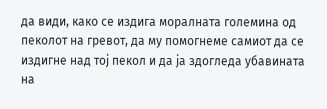да види, како се издига моралната големина од пеколот на гревот, да му помогнеме самиот да се издигне над тој пекол и да ја здогледа убавината на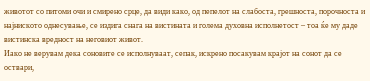животот со питоми очи и смирено срце, да види како, од пепелот на слабоста, грешноста, порочноста и најниското однесување, се издига снага на вистината и голема духовна исполнетост – тоа ќе му даде вистинска вредност на неговиот живот.
Иако не верувам дека соновите се исполнуваат, сепак, искрено посакувам крајот на сонот да се оствари,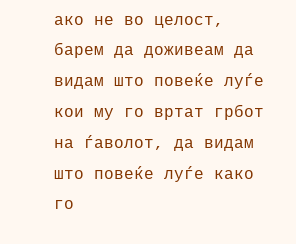ако не во целост, барем да доживеам да видам што повеќе луѓе кои му го вртат грбот на ѓаволот, да видам што повеќе луѓе како го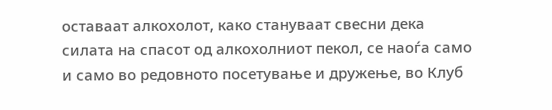оставаат алкохолот, како стануваат свесни дека силата на спасот од алкохолниот пекол, се наоѓа само и само во редовното посетување и дружење, во Клуб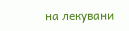на лекувани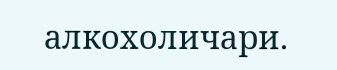алкохоличари.